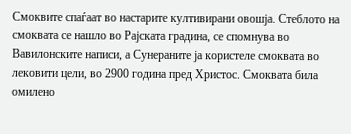Смоквите спаѓаат во настарите култивирани овошја. Стеблото на смоквата се нашло во Рајската градина, се спомнува во Вавилонските написи, а Сунераните ја користеле смоквата во лековити цели, во 2900 година пред Христос. Смоквата била омилено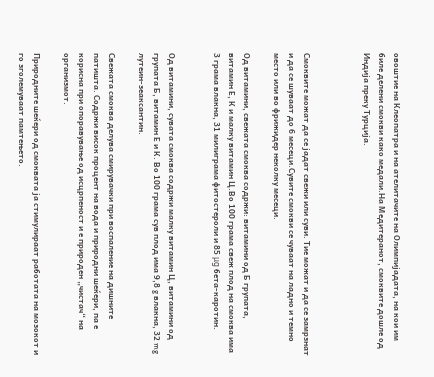овоштие на Клеопатра и на ателитачите на Олимпијадата, на кои им биле делени смокви како медали.На Медитеранот, смоквите дошле од Индија преку Турција.



Смоквите можат да се јадат свежи или суви. Тие можат и да се замрзнат и да се шуваат до 6 месеци.Сувите смокви се чуваат на ладно и темно место или во фрижидер неколку месеци.

Од витамини, свежата смоква содржи: витамини од Б групата, витамин Е, К и малку витамин Ц.Во 100 грама свеж плод на смоква има 3 грама влакна, 31 милиграма фитостероли и 85 μg бета-каротин.


Од витамини, сувата смоква содржи малку витамин Ц, витамини од групата Б, витамин Е и К. Во 100 грама сув плод има 9,8 g влакна, 32 mg лутеин-зеаксантин.

Свежата смоква делува смирувачки при воспаление на дишните патишта. Содржи висок процент на вода и природни шеќери, па е корисна при опоравување од исцрпеност и е природен „чистач“ на организмот.

Природните шеќери од смоквата ја стимулираат работата на мозокот и го зголемуваат памтењето.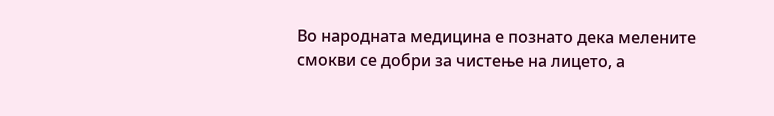Во народната медицина е познато дека мелените смокви се добри за чистење на лицето, а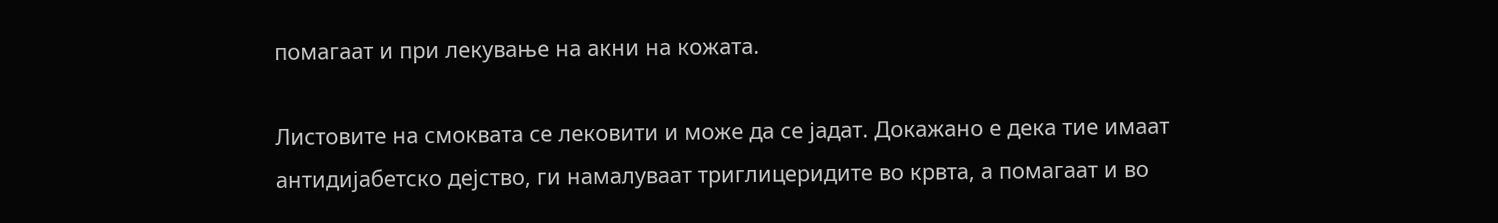помагаат и при лекување на акни на кожата.

Листовите на смоквата се лековити и може да се јадат. Докажано е дека тие имаат антидијабетско дејство, ги намалуваат триглицеридите во крвта, а помагаат и во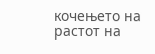кочењето на растот на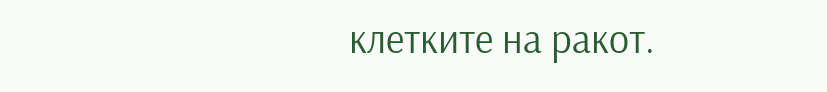клетките на ракот.